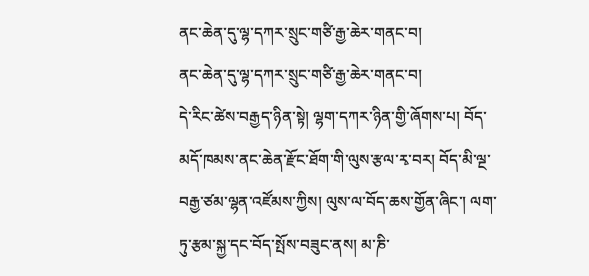ནང་ཆེན་དུ་ལྷ་དཀར་སྲུང་གཙི་རྒྱ་ཆེར་གནང་བ།
ནང་ཆེན་དུ་ལྷ་དཀར་སྲུང་གཙི་རྒྱ་ཆེར་གནང་བ།
དེ་རིང་ཚེས་བརྒྱད་ཉིན་སྟེ། ལྷག་དཀར་ཉིན་གྱི་ཞོགས་པ། བོད་མདོ་ཁམས་ནང་ཆེན་རྫོང་ཐོག་གི་ལུས་རྩལ་རྭ་བར། བོད་མི་ལྔ་བརྒྱ་ཙམ་ལྷན་འཛོམས་ཀྱིས། ལུས་ལ་བོད་ཆས་གྱོན་ཞིང་། ལག་ཏུ་རྩམ་སྐྱ་དང་བོད་སྤོས་བཟུང་ནས། མ་ཎི་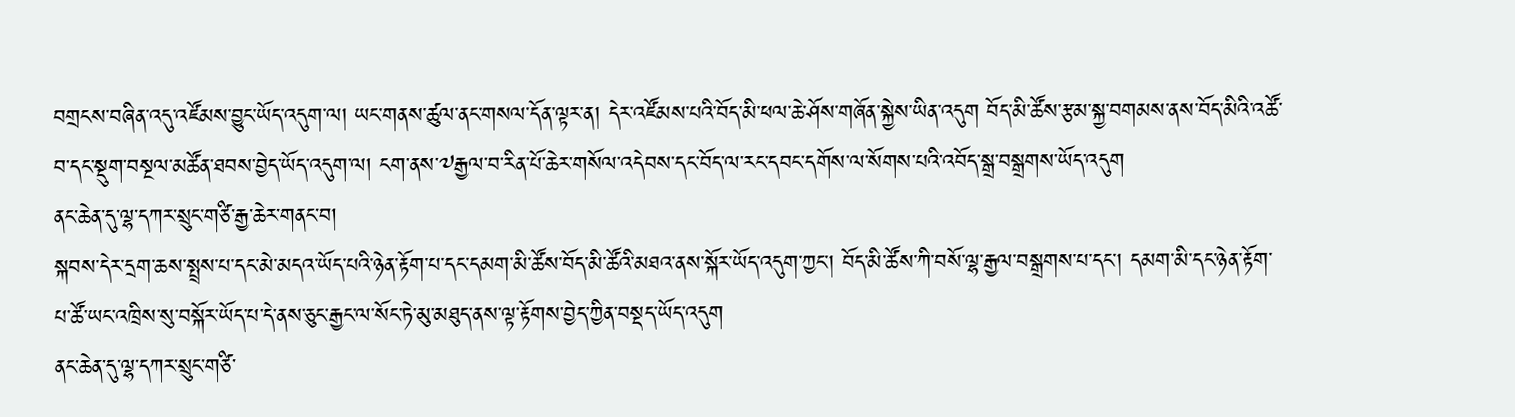བགྲངས་བཞིན་འདུ་འཛོམས་བྱུང་ཡོད་འདུག་ལ། ཡང་གནས་ཚུལ་ནང་གསལ་དོན་ལྟར་ན། དེར་འཛོམས་པའི་བོད་མི་ཕལ་ཆེ་ཤོས་གཞོན་སྐྱེས་ཡིན་འདུག བོད་མི་ཚོས་རྩམ་སྐྱ་བགམས་ནས་བོད་མིའི་འཚོ་བ་དང་སྡུག་བསྔལ་མཚོན་ཐབས་བྱེད་ཡོད་འདུག་ལ། ངག་ནས་༧རྒྱལ་བ་རིན་པོ་ཆེར་གསོལ་འདེབས་དང་བོད་ལ་རང་དབང་དགོས་ལ་སོགས་པའི་འབོད་སྒྲ་བསྒྲགས་ཡོད་འདུག
ནང་ཆེན་དུ་ལྷ་དཀར་སྲུང་གཙི་རྒྱ་ཆེར་གནང་བ།
སྐབས་དེར་དྲག་ཆས་སྤྲས་པ་དང་མེ་མདའ་ཡོད་པའི་ཉེན་རྟོག་པ་དང་དམག་མི་ཚོས་བོད་མི་ཚོའི་མཐའ་ནས་སྐོར་ཡོད་འདུག་ཀྱང་། བོད་མི་ཚོས་ཀི་བསོ་ལྷ་རྒྱལ་བསྒྲགས་པ་དང་། དམག་མི་དང་ཉེན་རྟོག་པ་ཚོ་ཡང་འཁྲིས་སུ་བསྐོར་ཡོད་པ་དེ་ནས་ཅུང་རྒྱང་ལ་སོང་ཏེ་མུ་མཐུད་ནས་ལྟ་རྟོགས་བྱེད་ཀྱིན་བསྡད་ཡོད་འདུག
ནང་ཆེན་དུ་ལྷ་དཀར་སྲུང་གཙི་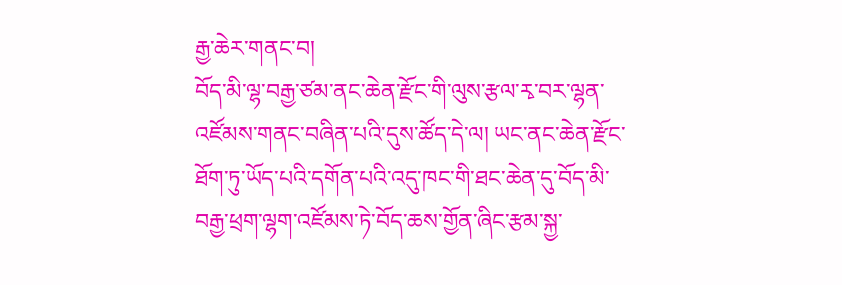རྒྱ་ཆེར་གནང་བ།
བོད་མི་ལྷ་བརྒྱ་ཙམ་ནང་ཆེན་རྫོང་གི་ལུས་རྩལ་རྭ་བར་ལྷན་འཛོམས་གནང་བཞིན་པའི་དུས་ཚོད་དེ་ལ། ཡང་ནང་ཆེན་རྫོང་ཐོག་ཏུ་ཡོད་པའི་དགོན་པའི་འདུ་ཁང་གི་ཐང་ཆེན་དུ་བོད་མི་བརྒྱ་ཕྲག་ལྷག་འཛོམས་ཏེ་བོད་ཆས་གྱོན་ཞིང་རྩམ་སྐྱ་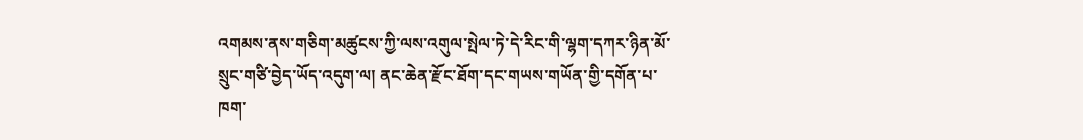འགམས་ནས་གཅིག་མཚུངས་ཀྱི་ལས་འགུལ་སྤེལ་ཏེ་དེ་རིང་གི་ལྷག་དཀར་ཉིན་མོ་སྲུང་གཙི་བྱེད་ཡོད་འདུག་ལ། ནང་ཆེན་རྫོང་ཐོག་དང་གཡས་གཡོན་གྱི་དགོན་པ་ཁག་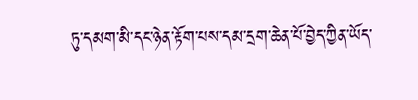ཏུ་དམག་མི་དང་ཉེན་རྟོག་པས་དམ་དྲག་ཆེན་པོ་བྱེད་ཀྱིན་ཡོད་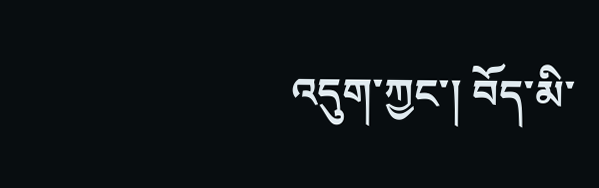འདུག་ཀྱང་། བོད་མི་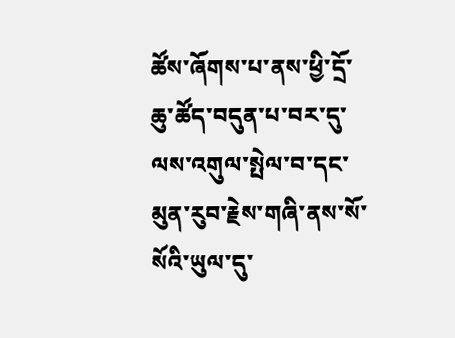ཚོས་ཞོགས་པ་ནས་ཕྱི་དྲོ་ཆུ་ཚོད་བདུན་པ་བར་དུ་ལས་འགུལ་སྤེལ་བ་དང་མུན་རུབ་རྗེས་གཞི་ནས་སོ་སོའི་ཡུལ་དུ་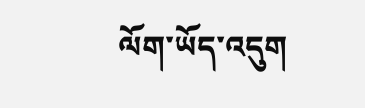ལོག་ཡོད་འདུག